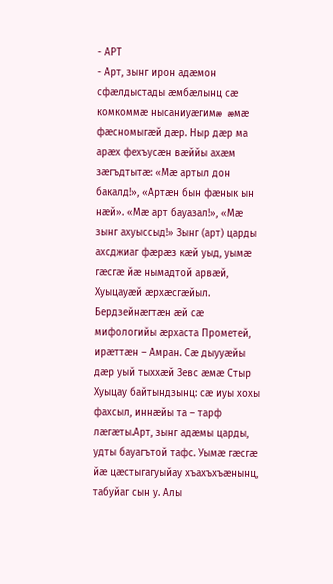- АРТ
- Арт, зынг ирон адæмон сфæлдыстады æмбæлынц сæ комкоммæ нысаниуæгимæ æмæ фæсномыгæй дæр. Ныр дæр ма арæх фехъусæн вæййы ахæм зæгъдтытæ: «Мæ артыл дон бакалд!», «Артæн бын фæнык ын нæй». «Мæ арт бауазал!», «Мæ зынг ахуыссыд!» Зынг (арт) царды ахсджиаг фæрæз кæй уыд, уымæ гæсгæ йæ нымадтой арвæй, Хуыцауæй æрхæсгæйыл. Бердзейнæгтæн æй сæ мифологийы æрхаста Прометей, ирæттæн – Амран. Сæ дыууæйы дæр уый тыххæй Зевс æмæ Стыр Хуыцау байтындзынц: сæ иуы хохы фахсыл, иннæйы та – тарф лæгæты.Арт, зынг адæмы царды, удты бауагътой тафс. Уымæ гæсгæ йæ цæстыгагуыйау хъахъхъæнынц, табуйаг сын у. Алы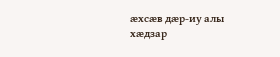æхсæв дæр-иу алы хæдзар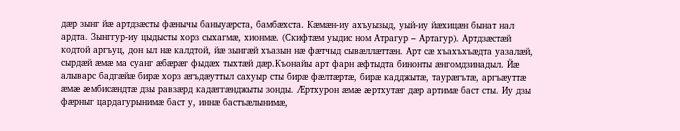дæр зынг йæ артдзæсты фæнычы баныуæрста, бамбæхста. Кæмæн-иу ахъуызыд, уый-иу йæхицæн бынат нал ардта. Зынггур-иу цыдысты хорз сыхагмæ, хионмæ. (Скифтæм уыдис ном Атрагур – Артагур). Артдзæстæй кодтой аргъуц, дон ыл нæ калдтой, йæ зынгæй хъазын нæ фæтчыд сывæллæттæн. Арт сæ хъахъхъæдта уазалæй, сырдæй æмæ ма суанг æбæрæг фыдæх тыхтæй дæр.Къонайы арт фарн æфтыдта бинонты æнгомдзинадыл. Йæ алыварс бадгæйæ бирæ хорз æгъдæуттыл сахуыр сты бирæ фæлтæртæ, бирæ кадджытæ, таурæгътæ, аргъæуттæ æмæ æмбисæндтæ дзы равзæрд кадæггæнджыты зонды. Æртхурон æмæ æртхутæг дæр артимæ баст сты. Иу дзы фæрныг цардагурынимæ баст у, иннæ бастъæлынимæ,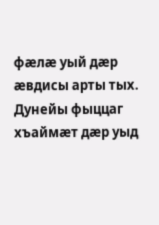фæлæ уый дæр æвдисы арты тых. Дунейы фыццаг хъаймæт дæр уыд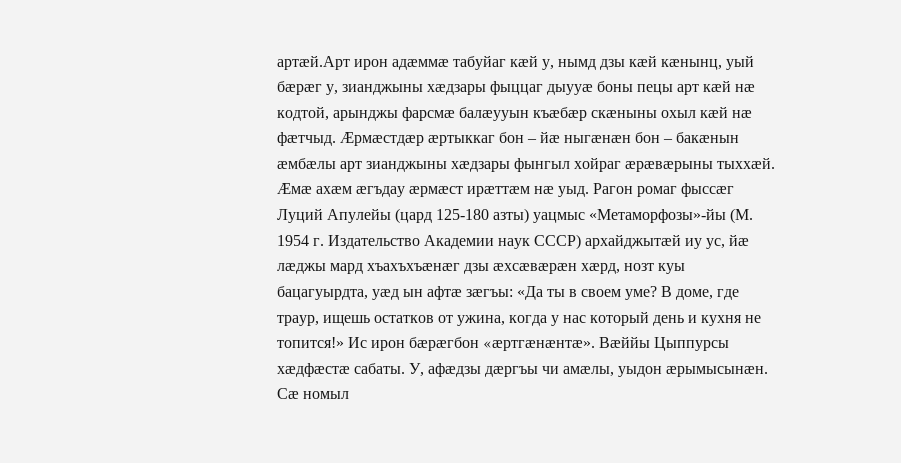артæй.Арт ирон адæммæ табуйаг кæй у, нымд дзы кæй кæнынц, уый бæрæг у, зианджыны хæдзары фыццаг дыууæ боны пецы арт кæй нæ кодтой, арынджы фарсмæ балæууын къæбæр скæныны охыл кæй нæ фæтчыд. Æрмæстдæр æртыккаг бон – йæ ныгæнæн бон – бакæнын æмбæлы арт зианджыны хæдзары фынгыл хойраг æрæвæрыны тыххæй. Æмæ ахæм æгъдау æрмæст ирæттæм нæ уыд. Рагон ромаг фыссæг Луций Апулейы (цард 125-180 азты) уацмыс «Метаморфозы»-йы (М. 1954 г. Издательство Академии наук СССР) архайджытæй иу ус, йæ лæджы мард хъахъхъæнæг дзы æхсæвæрæн хæрд, нозт куы бацагуырдта, уæд ын афтæ зæгъы: «Да ты в своем уме? В доме, где траур, ищешь остатков от ужина, когда у нас который день и кухня не топится!» Ис ирон бæрæгбон «æртгæнæнтæ». Вæййы Цыппурсы хæдфæстæ сабаты. У, афæдзы дæргъы чи амæлы, уыдон æрымысынæн. Сæ номыл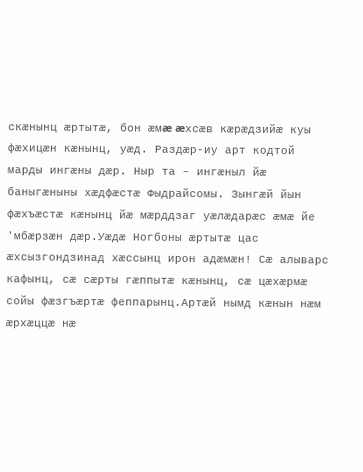скæнынц æртытæ, бон æмæ æхсæв кæрæдзийæ куы фæхицæн кæнынц, уæд. Раздæр-иу арт кодтой марды ингæны дæр. Ныр та – ингæныл йæ баныгæныны хæдфæстæ Фыдрайсомы. Зынгæй йын фæхъæстæ кæнынц йæ мæрддзаг уæлæдарæс æмæ йе 'мбæрзæн дæр.Уæдæ Ногбоны æртытæ цас æхсызгондзинад хæссынц ирон адæмæн! Сæ алыварс кафынц, сæ сæрты гæппытæ кæнынц, сæ цæхæрмæ сойы фæзгъæртæ феппарынц.Артæй нымд кæнын нæм æрхæццæ нæ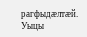рагфыдæлтæй. Уыцы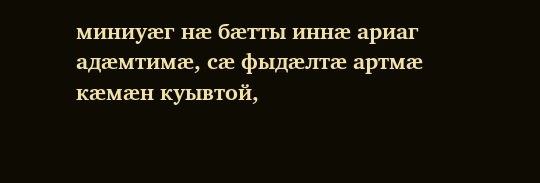миниуæг нæ бæтты иннæ ариаг адæмтимæ, сæ фыдæлтæ артмæ кæмæн куывтой,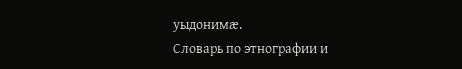уыдонимæ.
Словарь по этнографии и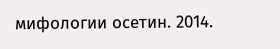мифологии осетин. 2014.